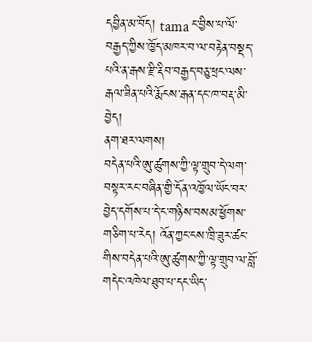དབྱིན་མ་བོད། tama ང་བྱིས་པ་ལོ་བརྒྱད་ཀྱིས་ཁྱོད་མཁར་བ་ལ་བརྟེན་བསྡད་པའི་ན་རྒས་རྫི་རྡིབ་བརྒྱད་བཅུ་ཕྲང་ལས་རྒལ་ཟིན་པའི་རྨོངས་རྒན་དང་ཁ་བརྡ་མི་བྱེད།
ནག་ཐར་ལགས།
བདེན་པའི་ཨུ་ཚུགས་ཀྱི་ལྟ་གྲུབ་དེ་ལག་བསྟར་རང་བཞིན་གྱི་དོན་འཁྱོལ་ཡོང་བར་བྱེད་དགོས་པ་དེ་ང་གཉིས་བསམ་ཕྱོགས་གཅིག་པ་རེད། འོན་ཀྱང་ངས་ཁྲི་ཟུར་ཚང་གིས་བདེན་པའི་ཨུ་ཚུགས་ཀྱི་ལྟ་གྲུབ་ལ་བློ་གདེང་འཁེལ་ཐུབ་པ་དང་ཡིད་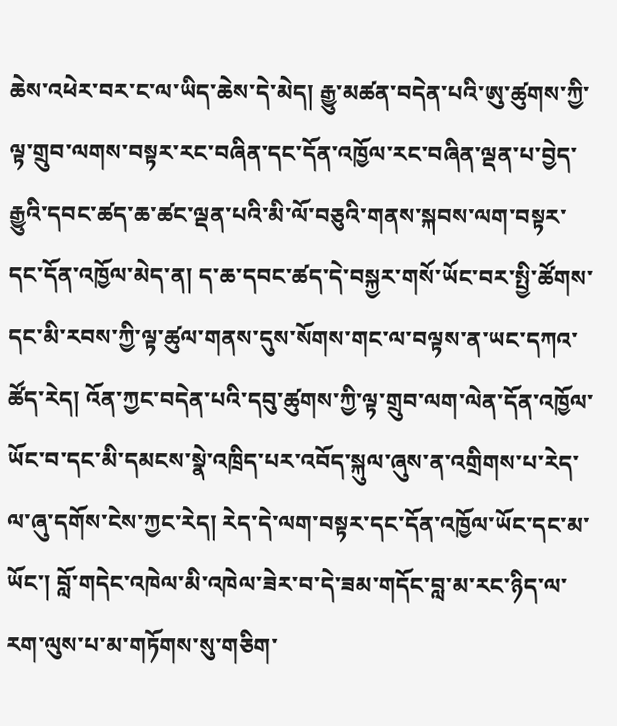ཆེས་འཕེར་བར་ང་ལ་ཡིད་ཆེས་དེ་མེད། རྒྱུ་མཚན་བདེན་པའི་ཨུ་ཚུགས་ཀྱི་ལྟ་གྲུབ་ལགས་བསྟར་རང་བཞིན་དང་དོན་འཁྱོལ་རང་བཞིན་ལྡན་པ་བྱེད་རྒྱུའི་དབང་ཚད་ཆ་ཚང་ལྡན་པའི་མི་ལོ་བཅུའི་གནས་སྐབས་ལག་བསྟར་དང་དོན་འཁྱོལ་མེད་ན། ད་ཆ་དབང་ཚད་དེ་བསྐྱར་གསོ་ཡོང་བར་སྤྱི་ཚོགས་དང་མི་རབས་ཀྱི་ལྟ་ཚུལ་གནས་དུས་སོགས་གང་ལ་བལྟས་ན་ཡང་དཀའ་ཚོད་རེད། འོན་ཀྱང་བདེན་པའི་དབུ་ཚུགས་ཀྱི་ལྟ་གྲུབ་ལག་ལེན་དོན་འཁྱོལ་ཡོང་བ་དང་མི་དམངས་སྣེ་འཁྲིད་པར་འབོད་སྐུལ་ཞུས་ན་འགྲིགས་པ་རེད་ལ་ཞུ་དགོས་ངེས་ཀྱང་རེད། རེད་དེ་ལག་བསྟར་དང་དོན་འཁྱོལ་ཡོང་དང་མ་ཡོང་། བློ་གདེང་འཁེལ་མི་འཁེལ་ཟེར་བ་དེ་ཟམ་གདོང་བླ་མ་རང་ཉིད་ལ་རག་ལུས་པ་མ་གཏོགས་སུ་གཅིག་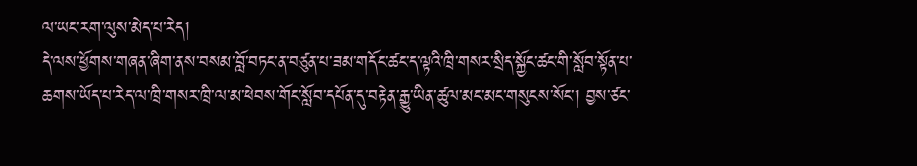ལ་ཡང་རག་ལུས་མེད་པ་རེད།
དེ་ལས་ཕྱོགས་གཞན་ཞིག་ནས་བསམ་བློ་བཏང་ན་བཙུན་པ་ཟམ་གདོང་ཚང་ད་ལྟའི་ཁྲི་གསར་སྲིད་སྐྱོང་ཚང་གི་སློབ་སྟོན་པ་ཆགས་ཡོད་པ་རེད་ལ་ཁྲི་གསར་ཁྲི་ལ་མ་ཕེབས་གོང་སློབ་དཔོན་དུ་བརྟེན་རྒྱུ་ཡིན་ཚུལ་མང་མང་གསུངས་སོང་། བྱས་ཙང་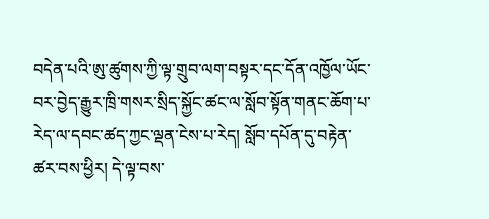བདེན་པའི་ཨུ་ཚུགས་ཀྱི་ལྟ་གྲུབ་ལག་བསྟར་དང་དོན་འཁྱོལ་ཡོང་བར་བྱེད་རྒྱུར་ཁྲི་གསར་སྲིད་སྐྱོང་ཚང་ལ་སློབ་སྟོན་གནང་ཆོག་པ་རེད་ལ་དབང་ཚད་ཀྱང་ལྡན་ངེས་པ་རེད། སློབ་དཔོན་དུ་བརྟེན་ཚར་བས་ཕྱིར། དེ་ལྟ་བས་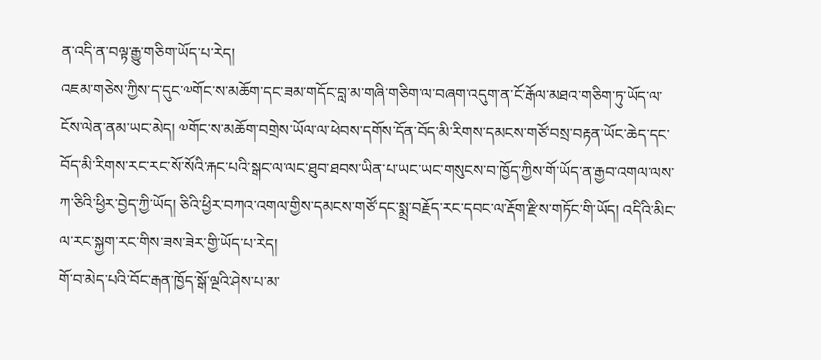ན་འདི་ན་བལྟ་རྒྱུ་གཅིག་ཡོད་པ་རེད།
འཇམ་གཅེས་ཀྱིས་ད་དུང་༧གོང་ས་མཆོག་དང་ཟམ་གདོང་བླ་མ་གཞི་གཅིག་ལ་བཞག་འདུག་ན་ངོ་རྒོལ་མཐའ་གཅིག་ཏུ་ཡོད་ལ་ངོས་ལེན་ནམ་ཡང་མེད། ༧གོང་ས་མཆོག་བགྲེས་ཡོལ་ལ་ཕེབས་དགོས་དོན་བོད་མི་རིགས་དམངས་གཙོ་བསྲ་བརྟན་ཡོང་ཆེད་དང་བོད་མི་རིགས་རང་རང་སོ་སོའི་རྐང་པའི་སྒང་ལ་ལང་ཐུབ་ཐབས་ཡིན་པ་ཡང་ཡང་གསུངས་བ་ཁྱོད་ཀྱིས་གོ་ཡོད་ན་རྒྱབ་འགལ་ལས་ཀ་ཅིའི་ཕྱིར་བྱེད་ཀྱི་ཡོད། ཅིའི་ཕྱིར་བཀའ་འགལ་གྱིས་དམངས་གཙོ་དང་སྨྲ་བརྗོད་རང་དབང་ལ་རྡོག་རྫིས་གཏོང་གི་ཡོད། འདིའི་མིང་ལ་རང་སྐྱག་རང་གིས་ཟས་ཟེར་གྱི་ཡོད་པ་རེད།
གོ་བ་མེད་པའི་བོང་རྒན་ཁྱོད་སྒོ་ལྔའི་ཤེས་པ་མ་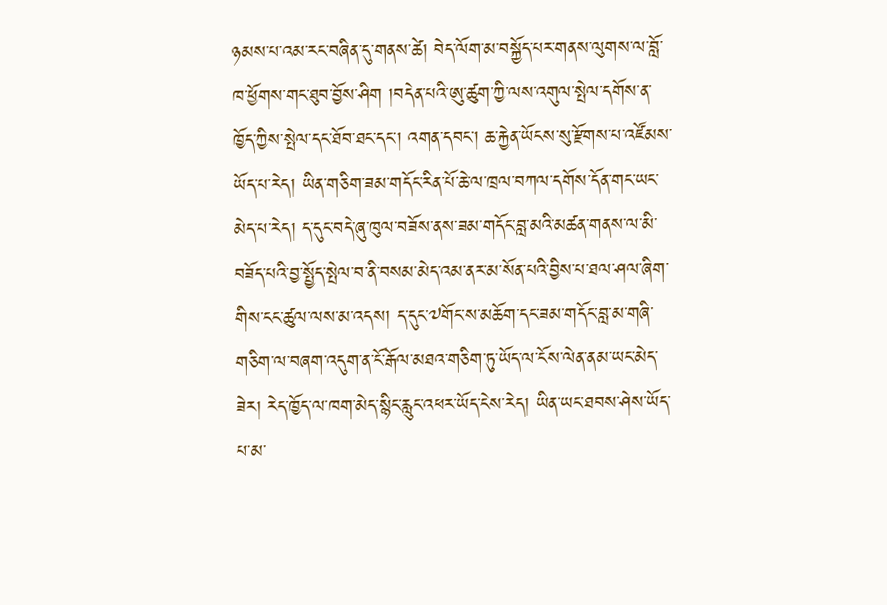ཉམས་པ་འམ་རང་བཞིན་དུ་གནས་ཚེ། བེད་ལོག་མ་བསྐྱོད་པར་གནས་ལུགས་ལ་བློ་ཁ་ཕྱོགས་གང་ཐུབ་བྱོས་ཤིག །བདེན་པའི་ཨུ་ཚུག་ཀྱི་ལས་འགུལ་སྤེལ་དགོས་ན་ཁྱོད་ཀྱིས་སྤེལ་དང་ཐོབ་ཐང་དང་། འགན་དབང་། ཆ་རྐྱེན་ཡོངས་སུ་རྫོགས་པ་འཛོམས་ཡོད་པ་རེད། ཡིན་གཅིག་ཟམ་གདོང་རིན་པོ་ཆེ་ལ་ཁྲལ་བཀལ་དགོས་དོན་གང་ཡང་མེད་པ་རེད། ད་དུང་བདེ་ཞུ་ཁུལ་བཟོས་ནས་ཟམ་གདོང་བླ་མའི་མཚན་གནས་ལ་མི་བཟོད་པའི་བྱ་སྤྱོད་སྤེལ་བ་ནི་བསམ་མེད་འམ་ནར་མ་སོན་པའི་བྱིས་པ་ཐལ་ཤལ་ཞིག་གིས་ངང་ཚུལ་ལས་མ་འདས། ད་དུང་༧གོང་ས་མཆོག་དང་ཟམ་གདོང་བླ་མ་གཞི་གཅིག་ལ་བཞག་འདུག་ན་ངོ་རྒོལ་མཐའ་གཅིག་ཏུ་ཡོད་ལ་ངོས་ལེན་ནམ་ཡང་མེད་ཟེར། རེད་ཁྱོད་ལ་ཁག་མེད་སྙིང་རླུང་འཕར་ཡོད་ངེས་རེད། ཡིན་ཡང་ཐབས་ཤེས་ཡོད་པ་མ་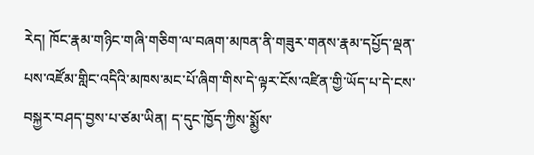རེད། ཁོང་རྣམ་གཉིང་གཞི་གཅིག་ལ་བཞག་མཁན་ནི་གཟུར་གནས་རྣམ་དཔྱོད་ལྡན་པས་འཛོམ་གླིང་འདིའི་མཁས་མང་པོ་ཞིག་གིས་དེ་ལྟར་ངོས་འཛིན་གྱི་ཡོད་པ་དེ་ངས་བསྐྱར་བཤད་བྱས་པ་ཙམ་ཡིན། ད་དུང་ཁྱོད་ཀྱིས་སྨྱོས་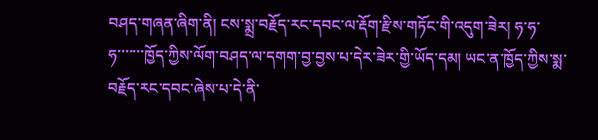བཤད་གཞན་ཞིག་ནི། ངས་སྨྲ་བརྗོད་རང་དབང་ལ་རྡོག་རྫིས་གཏོང་གི་འདུག་ཟེར། ཧ་ཧ་ཧ་་་་་་་ཁྱོད་ཀྱིས་ལོག་བཤད་ལ་དགག་བྱ་བྱས་པ་དེར་ཟེར་གྱི་ཡོད་དམ། ཡང་ན་ཁྱོད་ཀྱིས་སྨ་བརྗོད་རང་དབང་ཞེས་པ་དེ་ནི་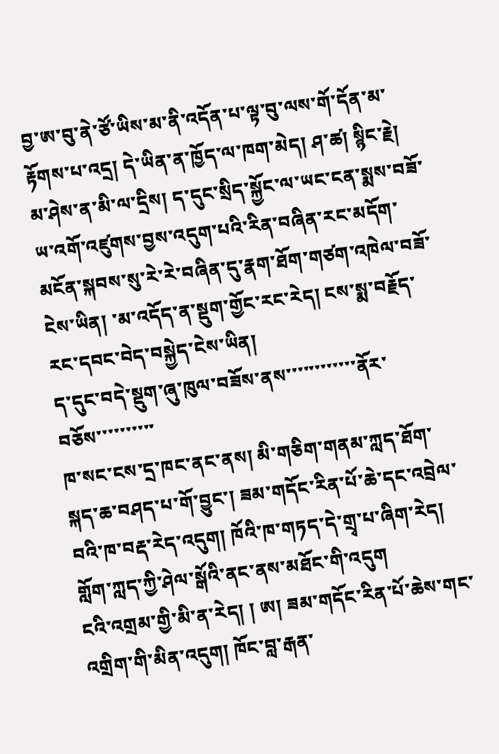བྱ་ཨ་བུ་ནེ་ཙོ་ཡིས་མ་ནི་འདོན་པ་ལྟ་བུ་ལས་གོ་དོན་མ་རྟོགས་པ་འདྲ། དེ་ཡིན་ན་ཁྱོད་ལ་ཁག་མེད། ཤ་ཚ། སྙིང་རྗེ། མ་ཤེས་ན་མི་ལ་དྲིས། ད་དུང་སྲིད་སྐྱོང་ལ་ཡང་ངན་སྨས་བཟོ་ཡ་འགོ་འཛུགས་བྱས་འདུག་པའི་རིན་བཞིན་རང་མདོག་མངོན་སྐབས་སུ་རེ་རེ་བཞིན་དུ་རྣག་ཐོག་གཙག་འཁེལ་བཟོ་ངེས་ཡིན། ་མ་འདོད་ན་སྡུག་གྱོང་རང་རེད། ངས་སྨ་བརྗོད་རང་དབང་བེད་བསྐྱེད་ངེས་ཡིན།
ད་དུང་བདེ་སྡུག་ཞུ་ཁུལ་བཟོས་ནས་་་་་་་་་་་་ནོར་བཅོས་་་་་་་་་་
ཁ་སང་ངས་དྲ་ཁང་ནང་ནས། མི་གཅིག་གནམ་ཀླད་ཐོག་སྐད་ཆ་བཤད་པ་གོ་བྱུང་། ཟམ་གདོང་རིན་པོ་ཆེ་དང་འབྲེལ་བའི་ཁ་བརྡ་རེད་འདུག། ཁོའི་ཁ་གཏད་དེ་གྲྭ་པ་ཞིག་རེད། གློག་ཀླད་ཀྱི་ཤེལ་སྒོའི་ནང་ནས་མཐོང་གི་འདུག
ངའི་འགྲམ་གྱི་མི་ན་རེད། ། ཨ། ཟམ་གདོང་རིན་པོ་ཆེས་གང་འགྲིག་གི་མིན་འདུག། ཁོང་བླ་རྒན་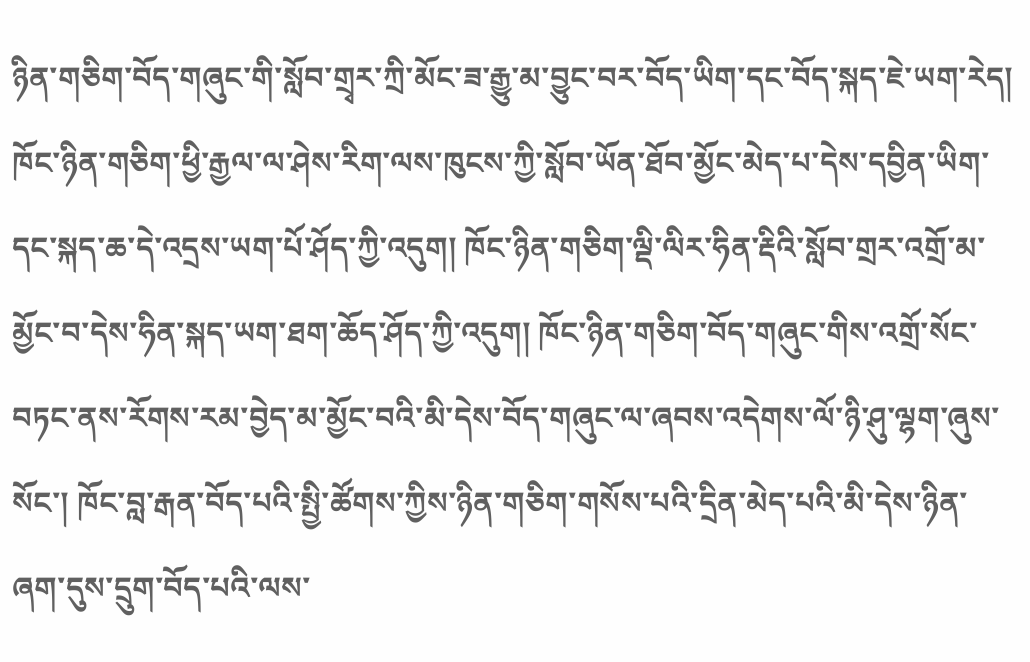ཉིན་གཅིག་བོད་གཞུང་གི་སློབ་གྲྭར་ཀྲི་མོང་ཟ་རྒྱུ་མ་བྱུང་བར་བོད་ཡིག་དང་བོད་སྐད་ཇེ་ཡག་རེད། ཁོང་ཉིན་གཅིག་ཕྱི་རྒྱལ་ལ་ཤེས་རིག་ལས་ཁུངས་ཀྱི་སློབ་ཡོན་ཐོབ་མྱོང་མེད་པ་དེས་དབྱིན་ཡིག་དང་སྐད་ཆ་དེ་འདྲས་ཡག་པོ་ཤོད་ཀྱི་འདུག། ཁོང་ཉིན་གཅིག་ལྡི་ལིར་ཧིན་རྡིའི་སློབ་གྲར་འགྲོ་མ་མྱོང་བ་དེས་ཧིན་སྐད་ཡག་ཐག་ཆོད་ཤོད་ཀྱི་འདུག། ཁོང་ཉིན་གཅིག་བོད་གཞུང་གིས་འགྲོ་སོང་བཏང་ནས་རོགས་རམ་བྱེད་མ་མྱོང་བའི་མི་དེས་བོད་གཞུང་ལ་ཞབས་འདེགས་ལོ་ཉི་ཤུ་ལྷག་ཞུས་སོང་། ཁོང་བླ་རྒན་བོད་པའི་སྤྱི་ཚོགས་ཀྱིས་ཉིན་གཅིག་གསོས་པའི་དྲིན་མེད་པའི་མི་དེས་ཉིན་ཞག་དུས་དྲུག་བོད་པའི་ལས་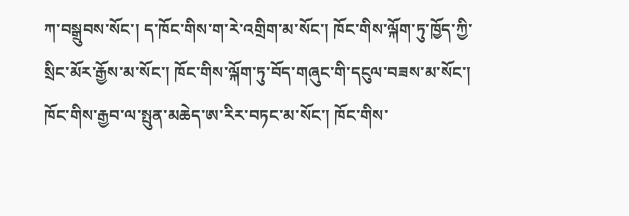ཀ་བསྒྲུབས་སོང་། ད་ཁོང་གིས་ག་རེ་འགྲིག་མ་སོང་། ཁོང་གིས་ལྐོག་ཏུ་ཁྱོད་ཀྱི་སྲིང་མོར་རྒྱོས་མ་སོང་། ཁོང་གིས་ལྐོག་ཏུ་བོད་གཞུང་གི་དངུལ་བཟས་མ་སོང་། ཁོང་གིས་རྒྱབ་ལ་སྤུན་མཆེད་ཨ་རིར་བཏང་མ་སོང་། ཁོང་གིས་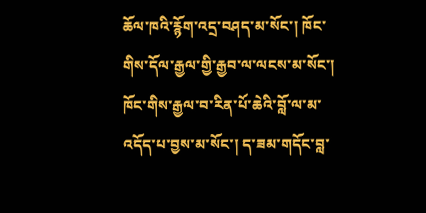ཆོལ་ཁའི་རྙོག་འདྲ་བཤད་མ་སོང་། ཁོང་གིས་དོལ་རྒྱལ་གྱི་རྒྱབ་ལ་ལངས་མ་སོང་། ཁོང་གིས་རྒྱལ་བ་རིན་པོ་ཆེའི་བློ་ལ་མ་འདོད་པ་བྱས་མ་སོང་། ད་ཟམ་གདོང་བླ་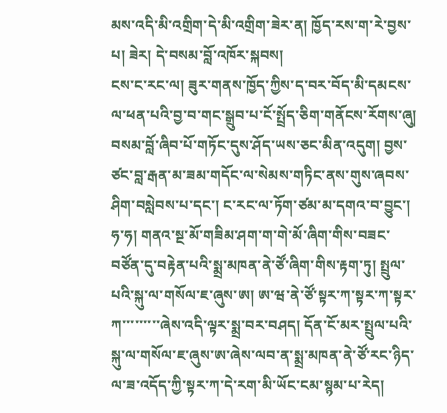མས་འདི་མི་འགྲིག་དེ་མི་འགྲིག་ཟེར་ན། ཁྱོད་རས་ག་རེ་བྱས་པ། ཟེར། དེ་བསམ་བློ་འཁོར་སྐབས།
ངས་ང་རང་ལ། ཟུར་གནས་ཁྱོད་ཀྱིས་ད་བར་བོད་མི་དམངས་ལ་ཕན་པའི་བྱ་བ་གང་སྒྲུབ་པ་ངོ་སྤྲོད་ཅིག་གནོངས་རོགས་ཞུ། བསམ་བློ་ཞིབ་པོ་གཏོང་དུས་ཤོད་ཡས་ཅང་མིན་འདུག། བྱས་ཙང་བླ་རྒན་མ་ཟམ་གདོང་ལ་སེམས་གཏིང་ནས་གུས་ཞབས་ཤིག་བསླེབས་པ་དང་། ང་རང་ལ་ཏོག་ཙམ་མ་དགའ་བ་བྱུང་།
ཧ་ཧ། གནའ་སྔ་མོ་གཟིམ་ཤག་ག་གེ་མོ་ཞིག་གིས་བཟང་བཙོན་དུ་བརྟེན་པའི་སྨྲ་མཁན་ནེ་ཙོ་ཞིག་གིས་རྟག་ཏུ། སྤྲུལ་པའི་སྐུ་ལ་གསོལ་ཇ་ཞུས་ཨ། ཨ་ཝ་ནེ་ཙོ་སྟར་ཀ་སྟར་ཀ་སྟར་ཀ་་་་་་་་་ཞེས་འདི་ལྟར་སྨྲ་བར་བཤད། དོན་ངོ་མར་སྤྲུལ་པའི་སྐུ་ལ་གསོལ་ཇ་ཞུས་ཨ་ཞེས་ལབ་ན་སྨྲ་མཁན་ནེ་ཙོ་རང་ཉིད་ལ་ཟ་འདོད་ཀྱི་སྟར་ཀ་དེ་རག་མི་ཡོང་ངམ་སྙམ་པ་རེད།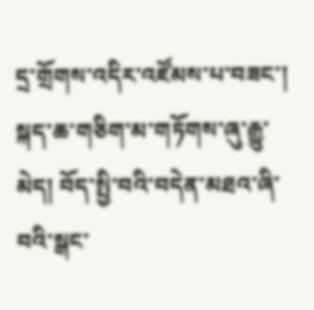དྲ་གྲོགས་འདིར་འཛོམས་པ་བཟང་། སྐད་ཆ་གཅིག་མ་གཏོགས་ཞུ་རྒྱུ་མེད། བོད་སྤྱི་བའི་བདེན་མཐའ་ཞི་བའི་སྒང་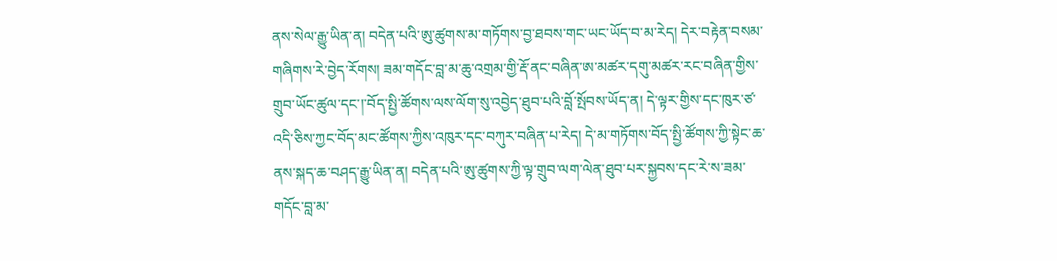ནས་སེལ་རྒྱུ་ཡིན་ན། བདེན་པའི་ཨུ་ཚུགས་མ་གཏོགས་བྱ་ཐབས་གང་ཡང་ཡོད་བ་མ་རེད། དེར་བརྟེན་བསམ་གཞིགས་རེ་བྱེད་རོགས། ཟམ་གདོང་བླ་མ་ཆུ་འགྲམ་གྱི་རྡོ་ནང་བཞིན་ཨ་མཚར་དགུ་མཚར་རང་བཞིན་གྱིས་གྲུབ་ཡོང་ཚུལ་དང་།་བོད་སྤྱི་ཚོགས་ལས་ལོག་སུ་འབྱེད་ཐུབ་པའི་བློ་སྤོབས་ཡོད་ན། དེ་ལྟར་གྱིས་དང་ཁུར་ཙ་འདི་ཅིས་ཀྱང་བོད་མང་ཚོགས་ཀྱིས་འཁུར་དང་བཀུར་བཞིན་པ་རེད། དེ་མ་གཏོགས་བོད་སྤྱི་ཚོགས་ཀྱི་སྟེང་ཆ་ནས་སྐད་ཆ་བཤད་རྒྱུ་ཡིན་ན། བདེན་པའི་ཨུ་ཚུགས་ཀྱི་ལྟ་གྲུབ་ལག་ལེན་ཐུབ་པར་སྐྱབས་དང་རེ་ས་ཟམ་གདོང་བླ་མ་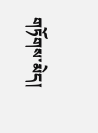གཏོགས་མེད།